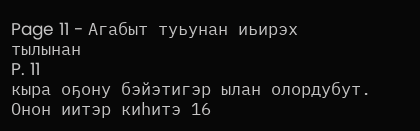Page 11 - Агабыт туьунан иьирэх тылынан
P. 11
кыра оҕону бэйэтигэр ылан олордубут. Онон иитэр киһитэ 16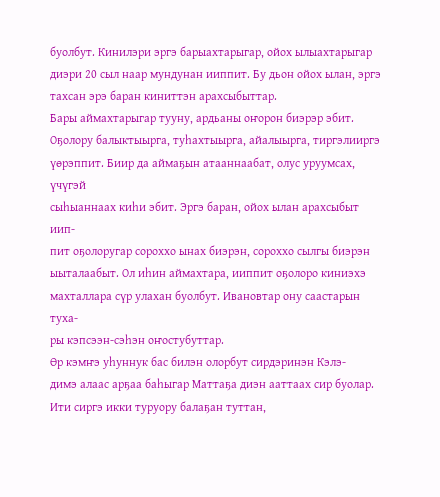буолбут. Кинилэри эргэ барыахтарыгар, ойох ылыахтарыгар
диэри 20 сыл наар мундунан ииппит. Бу дьон ойох ылан, эргэ
тахсан эрэ баран киниттэн арахсыбыттар.
Бары аймахтарыгар тууну, ардьаны оҥорон биэрэр эбит.
Оҕолору балыктыырга, туһахтыырга, айалыырга, тиргэлииргэ
үөрэппит. Биир да аймаҕын атааннаабат, олус уруумсах, үчүгэй
сыһыаннаах киһи эбит. Эргэ баран, ойох ылан арахсыбыт иип-
пит оҕолоругар сороххо ынах биэрэн, сороххо сылгы биэрэн
ыыталаабыт. Ол иһин аймахтара, ииппит оҕолоро киниэхэ
махталлара сүр улахан буолбут. Ивановтар ону саастарын туха-
ры кэпсээн-сэһэн оҥостубуттар.
Өр кэмҥэ уһуннук бас билэн олорбут сирдэринэн Кэлэ-
димэ алаас арҕаа баһыгар Маттаҕа диэн ааттаах сир буолар.
Ити сиргэ икки туруору балаҕан туттан,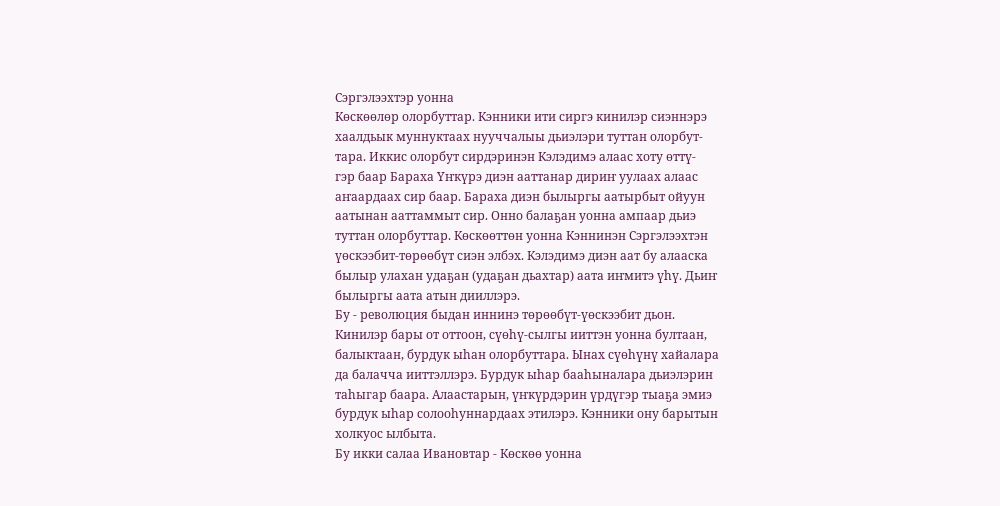Сэргэлээхтэр уонна
Көскөөлөр олорбуттар. Кэнники ити сиргэ кинилэр сиэннэрэ
хаалдьык муннуктаах нууччалыы дьиэлэри туттан олорбут-
тара. Иккис олорбут сирдэринэн Кэлэдимэ алаас хоту өттү-
гэр баар Бараха Үҥкүрэ диэн ааттанар дириҥ уулаах алаас
аҥаардаах сир баар. Бараха диэн былыргы аатырбыт ойуун
аатынан ааттаммыт сир. Онно балаҕан уонна ампаар дьиэ
туттан олорбуттар. Көскөөттөн уонна Кэннинэн Сэргэлээхтэн
үөскээбит-төрөөбүт сиэн элбэх. Кэлэдимэ диэн аат бу алааска
былыр улахан удаҕан (удаҕан дьахтар) аата иҥмитэ үһү. Дьиҥ
былыргы аата атын дииллэрэ.
Бу - революция быдан иннинэ төрөөбүт-үөскээбит дьон.
Кинилэр бары от оттоон, сүөһү-сылгы ииттэн уонна бултаан,
балыктаан, бурдук ыһан олорбуттара. Ынах сүөһүнү хайалара
да балачча ииттэллэрэ. Бурдук ыһар бааһыналара дьиэлэрин
таһыгар баара. Алаастарын, үҥкүрдэрин үрдүгэр тыаҕа эмиэ
бурдук ыһар солооһуннардаах этилэрэ. Кэнники ону барытын
холкуос ылбыта.
Бу икки салаа Ивановтар - Көскөө уонна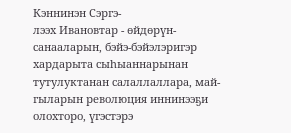Кэннинэн Сэргэ-
лээх Ивановтар - өйдөрүн-санааларын, бэйэ-бэйэлэригэр
хардарыта сыһыаннарынан тутулуктанан салаллаллара, май-
гыларын революция иннинээҕи олохторо, үгэстэрэ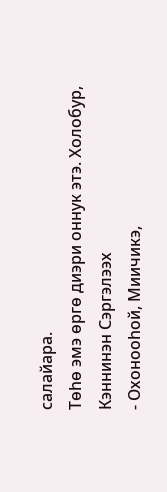салайара.
Төһө эмэ өргө диэри оннук этэ. Холобур, Кэннинэн Сэргэлээх
- Охонооһой, Миичикэ,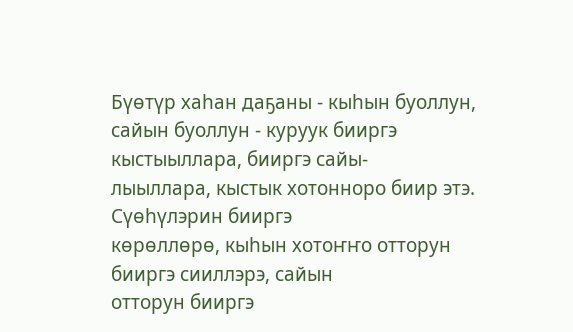Бүөтүр хаһан даҕаны - кыһын буоллун,
сайын буоллун - куруук бииргэ кыстыыллара, бииргэ сайы-
лыыллара, кыстык хотонноро биир этэ. Сүөһүлэрин бииргэ
көрөллөрө, кыһын хотоҥҥо отторун бииргэ сииллэрэ, сайын
отторун бииргэ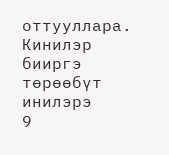оттууллара. Кинилэр бииргэ төрөөбүт инилэрэ
9